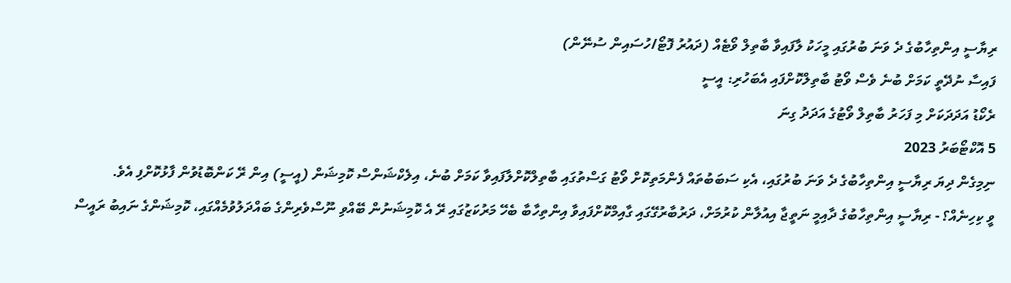ރިޔާސީ އިންތިހާބުގެ ދެ ވަނަ ބުރުގައި މީހަކު ލާފައިވާ ބާތިލް ވޯޓެއް (ދައުރު ފޮޓޯ/ހުސައިން ސުނޭން)
ފައިސާ ނުދޭތީ ކަމަށް ބުނެ ވެސް ވޯޓު ބާތިލްކޮށްފައި އެބަހުރި: އީސީ
ރެކޯޑު އަދަދަކަށް މި ފަހަރު ބާތިލް ވޯޓުގެ އަދަދު ގިނަ
5 އޮކްޓޯބަރު 2023
ނިމިގެން ދިޔަ ރިޔާސީ އިންތިހާބުގެ ދެ ވަނަ ބުރުގައި، އެކި ސަބަބުތައް ފެންމަތިކޮށް ވޯޓު ގަސްތުގައި ބާތިލްކޮށްލާފައިވާ ކަމަށް ބުނެ، އިލެކްޝަންސް ކޮމިޝަން (އީސީ) އިން ރޭ ކަންބޮޑުވުން ފާޅުކޮށްފި އެވެ.
ވީ ކިހިނެއް؟ - ރިޔާސީ އިންތިހާބުގެ ދާއިމީ ނަތީޖާ އިއުލާން ކުރުމަށް، ދަރުބާރުގޭގައި ގާއިމްކޮށްފައިވާ އިންތިހާބާ ބެހޭ މަރުކަޒުގައި ރޭ އެ ކޮމިޝަނުން ބޭއްވި ނޫސްވެރިންގެ ބައްދަލުވުމެއްގައި، ކޮމިޝަންގެ ނައިބު ރައީސް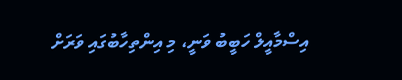އިސްމާއީލް ހަބީބު ވަނީ، މި އިންތިހާބުގައި ވަރަށް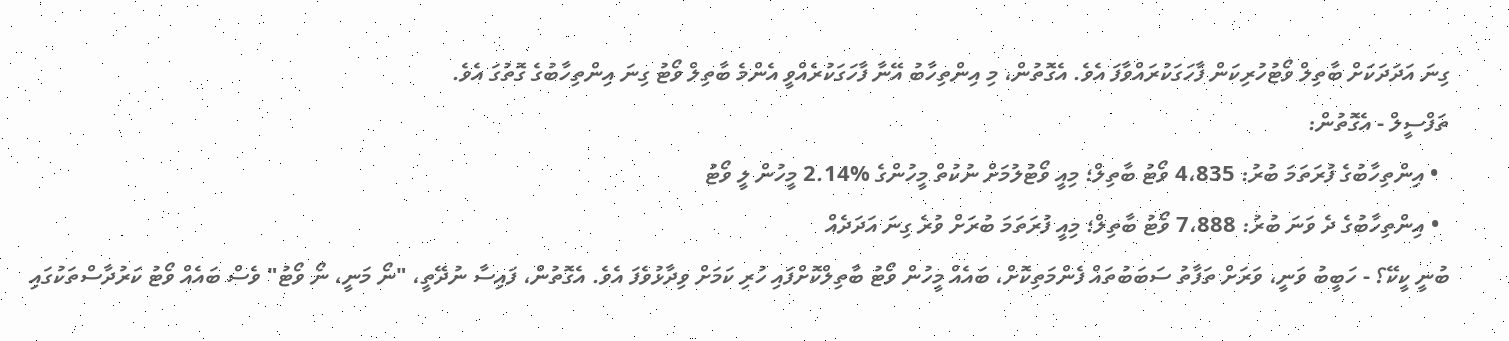ގިނަ އަދަދަކަށް ބާތިލް ވޯޓުހުރިކަން ފާހަގަކުރައްވާފަ އެވެ. އެގޮތުން، މި އިންތިހާބު އޭނާ ފާހަގަކުރެއްވީ އެންމެ ބާތިލް ވޯޓު ގިނަ އިންތިހާބުގެ ގޮތުގަ އެވެ.
ތަފްސީލް - އެގޮތުން:
  • އިންތިހާބުގެ ފުރަތަމަ ބުރު: 4،835 ވޯޓު ބާތިލް؛ މިއީ ވޯޓުލުމަށް ނުކުތް މީހުންގެ %2.14 މީހުން ލީ ވޯޓު
  • އިންތިހާބުގެ ދެ ވަނަ ބުރު: 7،888 ވޯޓު ބާތިލް؛ މިއީ ފުރަތަމަ ބުރަށް ވުރެ ގިނަ އަދަދެއް
ބުނީ ކީކޭ؟ - ހަބީބު ވަނީ، ވަރަށް ތަފާތު ސަބަބުތައް ފެންމަތިކޮށް، ބައެއް މީހުން ވޯޓު ބާތިލްކޮށްފައި ހުރި ކަމަށް ވިދާޅުވެފަ އެވެ. އެގޮތުން، ފައިސާ ނުދޭތީ، "ނޯ މަނީ، ނޯ ވޯޓު" ވެސް ބައެއް ވޯޓު ކަރުދާސްތަކުގައި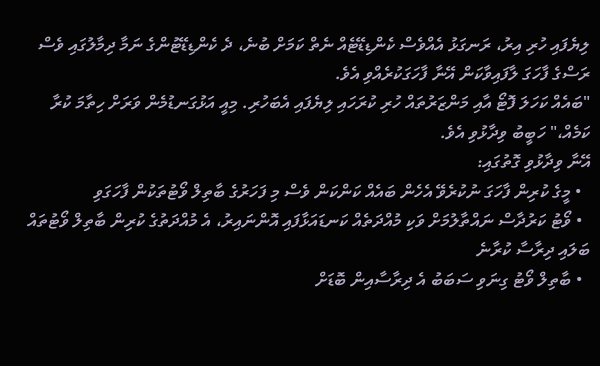ލިޔެފައި ހުރި އިރު، ރަނގަޅު އެއްވެސް ކެންޑިޑޭޓެއް ނެތް ކަމަށް ބުނެ، ދެ ކެންޑިޑޭޓުންގެ ނަމާ ދިމާލުގައި ވެސް ރަސްގެ ފާހަގަ ލާފައިވާކަން އޭނާ ފާހަގަކުރެއްވި އެވެ.
"ބައެއް ކަހަލަ ފޮޓޯ އާއި މަންޒަރުތައް ހުރި ކުރަހައި ލިޔެފައި އެބަހުރި. މިއީ އަޅުގަނޑުމެން ވަރަށް ހިތާމަ ކުރާ ކަމެއް،" ހަބީބު ވިދާޅުވި އެވެ.
އޭނާ ވިދާޅުވި ގޮތުގައި:
  • މީގެ ކުރިން ފާހަގަ ނުކުރެވޭ އެހެން ބައެއް ކަންކަން ވެސް މި ފަހަރުގެ ބާތިލް ވޯޓުތަކުން ފާހަގަވި
  • ވޯޓު ކަރުދާސް ނައްތާލުމަށް ވަކި މުއްދަތެއް ކަނޑައަޅާފައި އޮންނައިރު، އެ މުއްދަތުގެ ކުރިން ބާތިލް ވޯޓުތައް ބަލައި ދިރާސާ ކުރާނެ
  • ބާތިލް ވޯޓު ގިނަވި ސަބަބު އެ ދިރާސާއިން ބޮޑަށް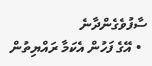ސާފުވެގެންދާނެ
  • އޭގެ ފަހުން އެކަމާ ރައްޔިތުން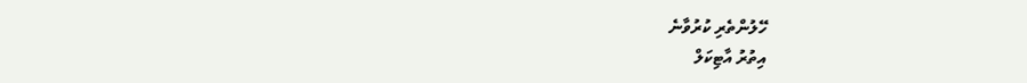ހޭލުންތެރި ކުރުވާނެ
އިތުރު އާޓިކަލް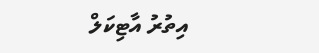އިތުރު އާޓިކަލް